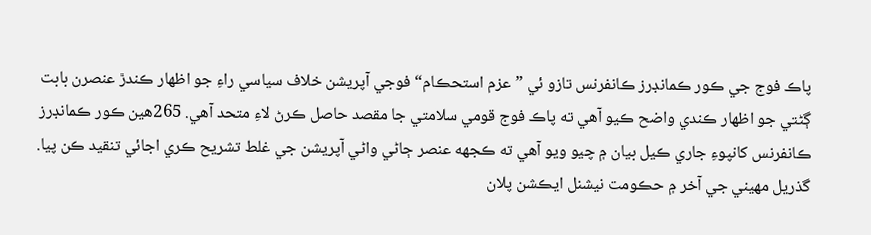پاڪ فوج جي ڪور ڪمانڊرز ڪانفرنس تازو ئي ”عزم استحڪام“ فوجي آپريشن خلاف سياسي راءِ جو اظهار ڪندڙ عنصرن بابت ڳڻتي جو اظهار ڪندي واضح ڪيو آهي ته پاڪ فوج قومي سلامتي جا مقصد حاصل ڪرڻ لاءِ متحد آهي. 265هين ڪور ڪمانڊرز ڪانفرنس کانپوءِ جاري ڪيل بيان ۾ چيو ويو آهي ته ڪجهه عنصر ڄاڻي واڻي آپريشن جي غلط تشريح ڪري اجائي تنقيد ڪن پيا.
گذريل مهيني جي آخر ۾ حڪومت نيشنل ايڪشن پلان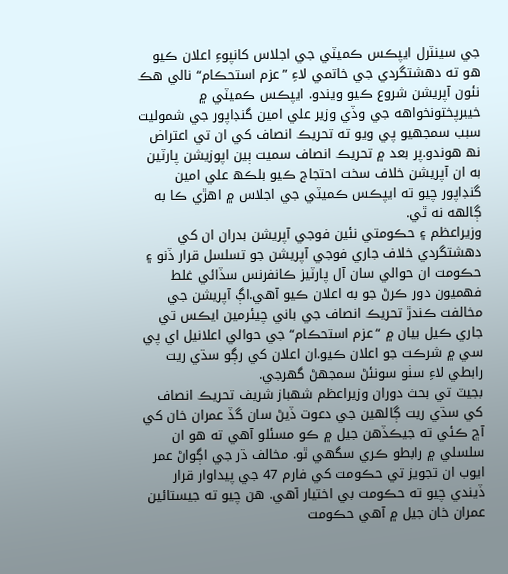جي سينٽرل ايپڪس ڪميٽي جي اجلاس کانپوءِ اعلان ڪيو هو ته دهشتگردي جي خاتمي لاءِ ”عزم استحڪام“ نالي هڪ نئون آپريشن شروع ڪيو ويندو. ايپڪس ڪميٽي ۾ خيبرپختونخواهه جي وڏي وزير علي امين گنڊاپور جي شموليت سبب سمجهيو پي ويو ته تحريڪ انصاف کي ان تي اعتراض نھ ھوندو.پر بعد ۾ تحريڪ انصاف سميت ٻين اپوزيشن پارٽين به ان آپريشن خلاف سخت احتجاج ڪيو بلڪھ علي امين گنڊاپور چيو ته ايپڪس ڪميٽي جي اجلاس ۾ اهڙي ڪا به ڳالهه نه ٿي.
وزيراعظم ۽ حڪومتي نئين فوجي آپريشن بدران ان کي دهشتگردي خلاف جاري فوجي آپريشن جو تسلسل قرار ڏنو ۽ حڪومت ان حوالي سان آل پارٽيز ڪانفرنس سڏائي غلط فهميون دور ڪرڻ جو به اعلان ڪيو آهي.اڳ آپريشن جي مخالفت ڪندڙ تحريڪ انصاف جي باني چيئرمين ايڪس تي جاري ڪيل بيان ۾ “عزم استحڪام“ جي حوالي اعلانيل اي پي سي ۾ شرڪت جو اعلان ڪيو.ان اعلان کي رڳو سڌي ريت رابطي لاءِ سٺو سونئڻ سمجھڻ گھرجي.
بجيٽ تي بحث دوران وزيراعظم شهباز شريف تحريڪ انصاف کي سڌي ريت ڳالهين جي دعوت ڏيڻ سان گڏ عمران خان کي آڇ ڪئي ته جيڪڏهن جيل ۾ ڪو مسئلو آهي ته هو ان سلسلي ۾ رابطو ڪري سگهي ٿو. مخالف ڌر جي اڳواڻ عمر ايوب ان تجويز تي حڪومت کي فارم 47 جي پيداوار قرار ڏيندي چيو ته حڪومت بي اختيار آهي. هن چيو ته جيستائين عمران خان جيل ۾ آهي حڪومت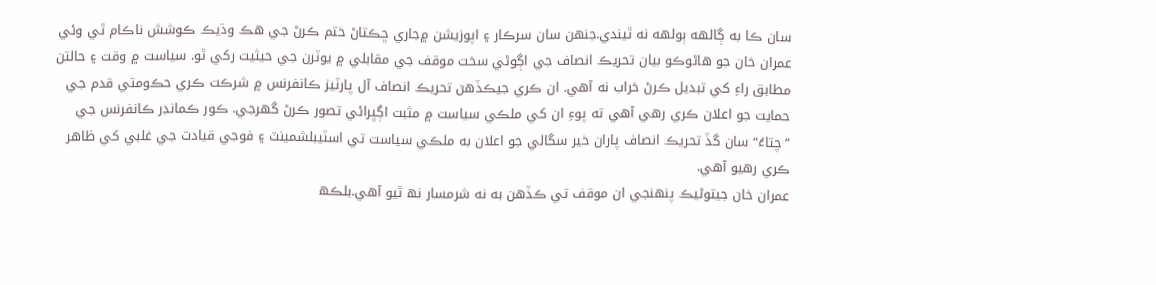سان ڪا به ڳالهه ٻولهه نه ٿيندي.جنھن سان سرڪار ۽ اپوزيشن ۾جاري ڇڪتاڻ ختم ڪرڻ جي هڪ وڌيڪ ڪوشش ناڪام ٿي وئي
عمران خان جو ھاڻوڪو بيان تحريڪ انصاف جي اڳوڻي سخت موقف جي مقابلي ۾ يوٽرن جي حيثيت رکي ٿو. سياست ۾ وقت ۽ حالتن مطابق راءِ کي تبديل ڪرڻ خراب نه آهي. ان ڪري جيڪڏهن تحريڪ انصاف آل پارٽيز ڪانفرنس ۾ شرڪت ڪري حڪومتي قدم جي حمايت جو اعلان ڪري رهي آهي ته پوءِ ان کي ملڪي سياست ۾ مثبت اڳڀرائي تصور ڪرڻ گهرجي. ڪور ڪمانڊر ڪانفرنس جي ”چتاءُ“ سان گڏ تحريڪ انصاف پاران خير سگالي جو اعلان به ملڪي سياست تي اسٽيبلشمينٽ ۽ فوجي قيادت جي غلبي کي ظاھر ڪري رھيو آھي.
عمران خان جيتوڻيڪ پنهنجي ان موقف تي ڪڏهن به نه شرمسار نھ ٿيو آھي.بلڪھ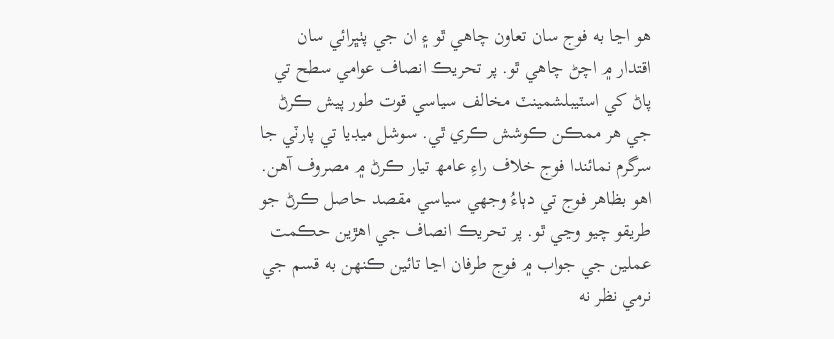هو اڃا به فوج سان تعاون چاهي ٿو ۽ ان جي پٺڀرائي سان اقتدار ۾ اچڻ چاهي ٿو. پر تحريڪ انصاف عوامي سطح تي پاڻ کي اسٽيبلشمينٽ مخالف سياسي قوت طور پيش ڪرڻ جي هر ممڪن ڪوشش ڪري ٿي. سوشل ميڊيا تي پارٽي جا سرگرم نمائندا فوج خلاف راءِ عامھ تيار ڪرڻ ۾ مصروف آهن.
اهو بظاهر فوج تي دٻاءُ وجهي سياسي مقصد حاصل ڪرڻ جو طريقو چيو وڃي ٿو. پر تحريڪ انصاف جي اهڙين حڪمت عملين جي جواب ۾ فوج طرفان اڃا تائين ڪنهن به قسم جي نرمي نظر نه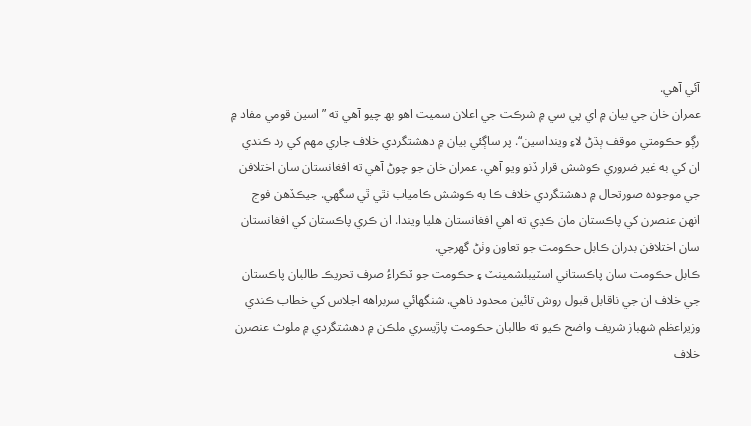آئي آهي.
عمران خان جي بيان ۾ اي پي سي ۾ شرڪت جي اعلان سميت اھو بھ چيو آهي ته ”اسين قومي مفاد ۾ رڳو حڪومتي موقف ٻڌڻ لاءِ وينداسين“. پر ساڳئي بيان ۾ دهشتگردي خلاف جاري مهم کي رد ڪندي ان کي به غير ضروري ڪوشش قرار ڏنو ويو آهي. عمران خان جو چوڻ آهي ته افغانستان سان اختلافن جي موجوده صورتحال ۾ دهشتگردي خلاف ڪا به ڪوشش ڪامياب نٿي ٿي سگهي. جيڪڏهن فوج انهن عنصرن کي پاڪستان مان ڪڍي ته اهي افغانستان هليا ويندا. ان ڪري پاڪستان کي افغانستان سان اختلافن بدران ڪابل حڪومت جو تعاون وٺڻ گهرجي.
ڪابل حڪومت سان پاڪستاني اسٽيبلشمينٽ ۽ حڪومت جو ٽڪراءُ صرف تحريڪ طالبان پاڪستان جي خلاف ان جي ناقابل قبول روش تائين محدود ناهي. شنگهائي سربراهه اجلاس کي خطاب ڪندي وزيراعظم شهباز شريف واضح ڪيو ته طالبان حڪومت پاڙيسري ملڪن ۾ دهشتگردي ۾ ملوث عنصرن خلاف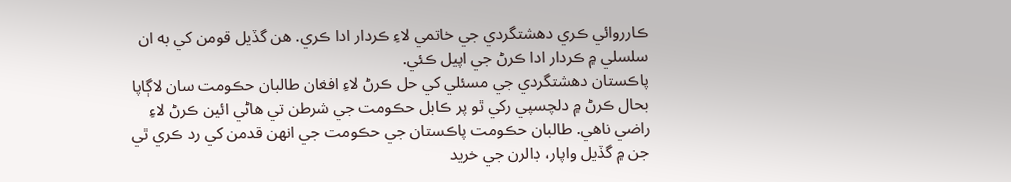ڪارروائي ڪري دهشتگردي جي خاتمي لاءِ ڪردار ادا ڪري. هن گڏيل قومن کي به ان سلسلي ۾ ڪردار ادا ڪرڻ جي اپيل ڪئي.
پاڪستان دهشتگردي جي مسئلي کي حل ڪرڻ لاءِ افغان طالبان حڪومت سان لاڳاپا بحال ڪرڻ ۾ دلچسپي رکي ٿو پر ڪابل حڪومت جي شرطن تي هاڻي ائين ڪرڻ لاءِ راضي ناهي. طالبان حڪومت پاڪستان جي حڪومت جي انهن قدمن کي رد ڪري ٿي جن ۾ گڏيل واپار، ڊالرن جي خريد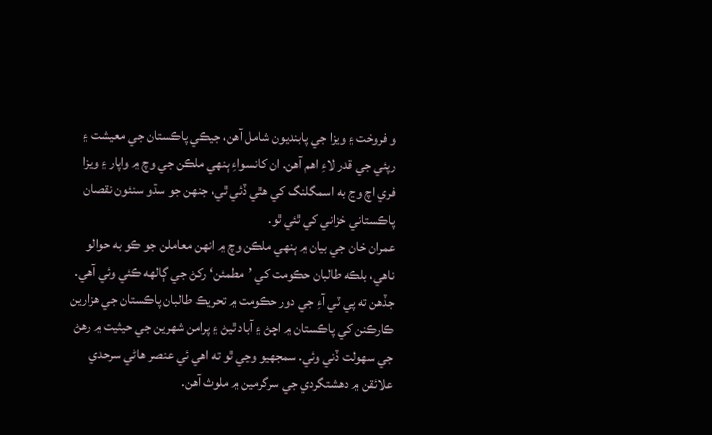و فروخت ۽ ويزا جي پابنديون شامل آهن، جيڪي پاڪستان جي معيشت ۽ رپئي جي قدر لاءِ اهم آهن. ان کانسواءِ ٻنهي ملڪن جي وچ ۾ واپار ۽ ويزا فري اچ وڃ به اسمگلنگ کي هٿي ڏئي ٿي، جنهن جو سڌو سنئون نقصان پاڪستاني خزاني کي ٿئي ٿو.
عمران خان جي بيان ۾ ٻنهي ملڪن وچ ۾ انهن معاملن جو ڪو به حوالو ناهي، بلڪه طالبان حڪومت کي ’مطمئن‘ رکڻ جي ڳالهه ڪئي وئي آهي. جڏهن ته پي ٽي آءِ جي دور حڪومت ۾ تحريڪ طالبان پاڪستان جي هزارين ڪارڪنن کي پاڪستان ۾ اچڻ ۽ آباد ٿيڻ ۽ پرامن شهرين جي حيثيت ۾ رهڻ جي سهولت ڏني وئي. سمجھيو وڃي ٿو ته اهي ئي عنصر هاڻي سرحدي علائقن ۾ دهشتگردي جي سرگرمين ۾ ملوث آهن.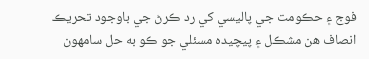فوج ۽ حڪومت جي پاليسي کي رد ڪرڻ جي باوجود تحريڪ انصاف هن مشڪل ۽ پيچيده مسئلي جو ڪو به حل سامهون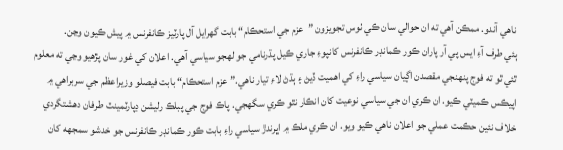ناهي آندو. ممڪن آهي ته ان حوالي سان ڪي ٺوس تجويزون ”عزم جي استحڪام“ بابت گھرايل آل پارٽيز ڪانفرنس ۾ پيش ڪيون وڃن.
ٻئي طرف آءِ ايس پي آر پاران ڪور ڪمانڊر ڪانفرنس کانپوءِ جاري ڪيل پڌرنامي جو لھجو سياسي آهي. اعلان کي غور سان پڙهيو وڃي ته معلوم ٿئي ٿو ته فوج پنهنجي مقصدن اڳيان سياسي راءِ کي اهميت ڏيڻ ۽ ٻڌڻ لاءِ تيار ناهي.” عزم استحڪام“ بابت فيصلو وزيراعظم جي سربراهي ۾ اپيڪس ڪميٽي ڪيو. ان ڪري ان جي سياسي نوعيت کان انڪار نٿو ڪري سگهجي. پاڪ فوج جي پبلڪ رليشن ڊپارٽمينٽ طرفان دهشتگردي خلاف نئين حڪمت عملي جو اعلان ناهي ڪيو ويو. ان ڪري ملڪ ۾ اڀرندڙ سياسي راءِ بابت ڪور ڪمانڊر ڪانفرنس جو خدشو سمجھه کان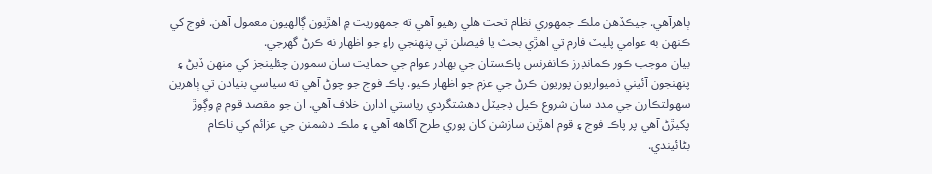ٻاھرآهي. جيڪڏهن ملڪ جمهوري نظام تحت هلي رهيو آهي ته جمهوريت ۾ اهڙيون ڳالهيون معمول آهن. فوج کي ڪنهن به عوامي پليٽ فارم تي اهڙي بحث يا فيصلن تي پنهنجي راءِ جو اظهار نه ڪرڻ گهرجي.
بيان موجب ڪور ڪمانڊرز ڪانفرنس پاڪستان جي بهادر عوام جي حمايت سان سمورن چئلينجز کي منهن ڏيڻ ۽ پنهنجون آئيني ذميواريون پوريون ڪرڻ جي عزم جو اظهار ڪيو. پاڪ فوج جو چوڻ آهي ته سياسي بنيادن تي ٻاهرين سهولتڪارن جي مدد سان شروع ڪيل ڊجيٽل دهشتگردي رياستي ادارن خلاف آهي. ان جو مقصد قوم ۾ وڳوڙ پکيڙڻ آهي پر پاڪ فوج ۽ قوم اهڙين سازشن کان پوري طرح آگاهه آهي ۽ ملڪ دشمنن جي عزائم کي ناڪام بڻائيندي.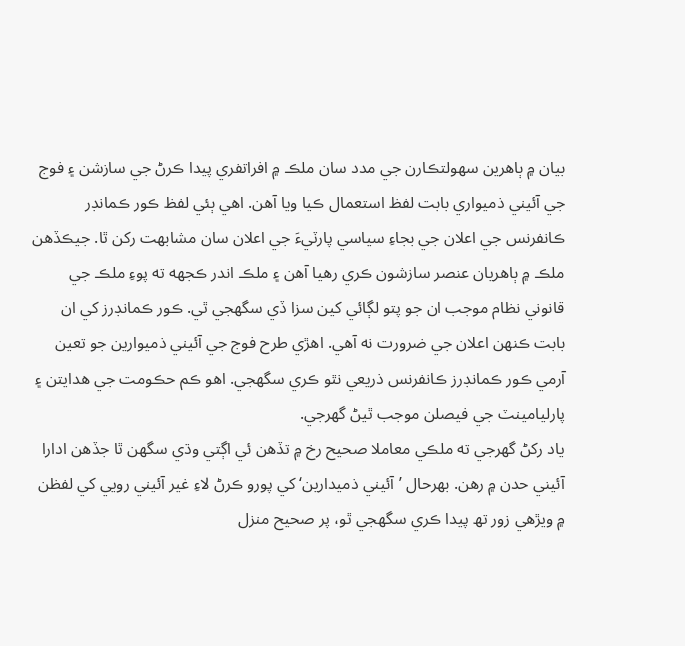بيان ۾ ٻاهرين سهولتڪارن جي مدد سان ملڪ ۾ افراتفري پيدا ڪرڻ جي سازشن ۽ فوج جي آئيني ذميواري بابت لفظ استعمال ڪيا ويا آهن. اهي ٻئي لفظ ڪور ڪمانڊر ڪانفرنس جي اعلان جي بجاءِ سياسي پارٽيءَ جي اعلان سان مشابهت رکن ٿا. جيڪڏهن ملڪ ۾ ٻاهريان عنصر سازشون ڪري رهيا آهن ۽ ملڪ اندر ڪجهه ته پوءِ ملڪ جي قانوني نظام موجب ان جو پتو لڳائي کين سزا ڏي سگھجي ٿي. ڪور ڪمانڊرز کي ان بابت ڪنهن اعلان جي ضرورت نه آهي. اهڙي طرح فوج جي آئيني ذميوارين جو تعين آرمي ڪور ڪمانڊرز ڪانفرنس ذريعي نٿو ڪري سگهجي. اهو ڪم حڪومت جي هدايتن ۽ پارليامينٽ جي فيصلن موجب ٿيڻ گهرجي.
ياد رکڻ گهرجي ته ملڪي معاملا صحيح رخ ۾ تڏهن ئي اڳتي وڌي سگهن ٿا جڏهن ادارا آئيني حدن ۾ رهن. بهرحال ’آئيني ذميدارين‘ کي پورو ڪرڻ لاءِ غير آئيني رويي کي لفظن ۾ ويڙهي زور تھ پيدا ڪري سگهجي ٿو، پر صحيح منزل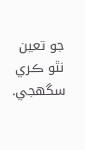جو تعين نٿو ڪري سگهجي.